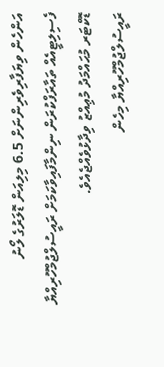އަންހެން ވިޔަފާރިވެރިންނަށް 6.5 މިލިއަން ޑޮލަރުގެ ލޯނު ފެސިލިޓީއެއް ތައާރަފްކުރަން ނިންމާފައިވާކަމަށް ރައީސުލްޖުމްހޫރިއްޔާ ޑޮކްޓަރ މުޙައްމަދު މުޢިއްޒު ވިދާޅުވެއްޖެއެވެ.
ރައީސުލްޖުމްހޫރިއްޔާ މިހެން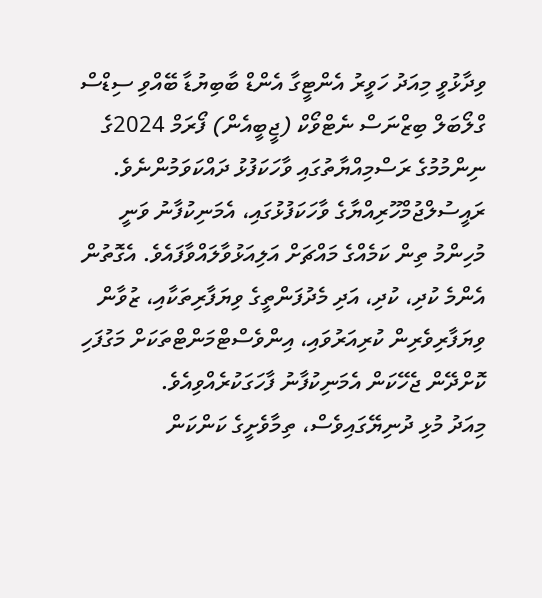ވިދާޅުވީ މިއަދު ހަވީރު އެންޓީގާ އެންޑް ބާބިޔުޑާ ބޭއްވި ސިޑްސް ގްލޯބަލް ބިޒްނަސް ނެޓްވޯކް (ޖީބީއެން) ފޯރަމް 2024ގެ ނިންމުމުގެ ރަސްމިއްޔާތުގައި ވާހަކަފުޅު ދައްކަވަމުންނެވެ.
ރައީސުލްޖުމްހޫރިއްޔާގެ ވާހަކަފުޅުގައި، އެމަނިކުފާނު ވަނީ މުހިންމު ތިން ކަމެއްގެ މައްޗަށް އަލިއަޅުވާލައްވާފައެވެ. އެގޮތުން އެންމެ ކުދި، ކުދި، އަދި މެދުފަންތީގެ ވިޔަފާރިތަކާއި، ޒުވާން ވިޔަފާރިވެރިން ކުރިއަރުވައި، އިންވެސްޓްމަންޓްތަކަށް މަގުފަހި ކޮށްދޭން ޖެހޭކަން އެމަނިކުފާނު ފާހަގަކުރެއްވިއެވެ.
މިއަދު މުޅި ދުނިޔޭގައިވެސް، ތިމާވެށީގެ ކަންކަން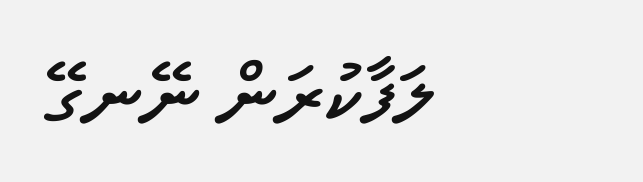ލަފާކުރަން ނޭނގޭ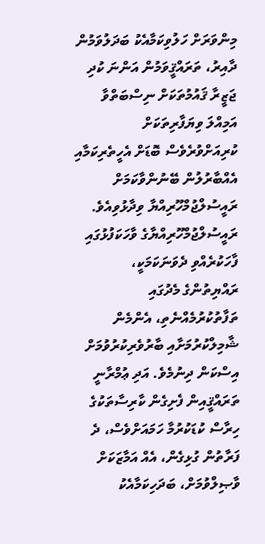މިންވަރަށް ހަލުވިކަމާއެކު ބަދަލުވަމުން ދާއިރު، ތަރައްޤީވަމުން އަންނަ ކުދި ޖަޒީރާ ޤައުމުތަކަށް ނިސްބަތްވާ އަމިއްލަ ވިޔަފާރިތަކަށް ކުރިއަށްވުރެވެސް ބޮޑަށް އެހީތެރިކަމާއި އެއްބާރުލުން ބޭނުންވާކަމަށް ރައީސުލްޖުމްހޫރިއްޔާ ވިދާޅުވިއެވެ.
ރައީސުލްޖުމްހޫރިއްޔާގެ ވާހަކަފުޅުގައި ފާހަކުރެއްވި ދެވަނަކަމަކީ، ރައްޔިތުންގެ މެދުގައި ތަފާތުކުރުމެއްނެތި، އެންމެން ޝާމިލްކުރުމަށާއި ބާރުވެރިކުރުވުމަށް އިސްކަން ދިނުމެވެ. އަދި ޢުމްރާނީ ތަރައްޤީއިން ފެށިގެން ކާރިސާތަކުގެ ހިރާސް ކުޑަކުރުމާ ހަމައަށްވެސް، ދެ ފަރާތުން ގުޅިގެން، އެއް އަމާޒަކަށް ވާޞިލްވުމަށް، ބަދަހިކަމާއެކު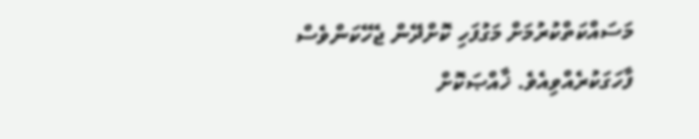މަސައްކަތްކުރުމަށް މަގުފަހި ކޮށްދޭން ޖެހޭކަންވެސް ފާހަގަކުރެއްވިއެވެ. ޚާއްޞަކޮށް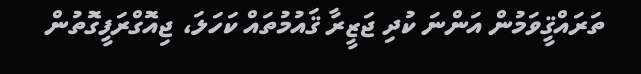ތަރައްޤީވަމުން އަންނަ ކުދި ޖަޒީރާ ޤައުމުތައް ކަހަލަ، ޖިއޮގްރަފީގޮތުން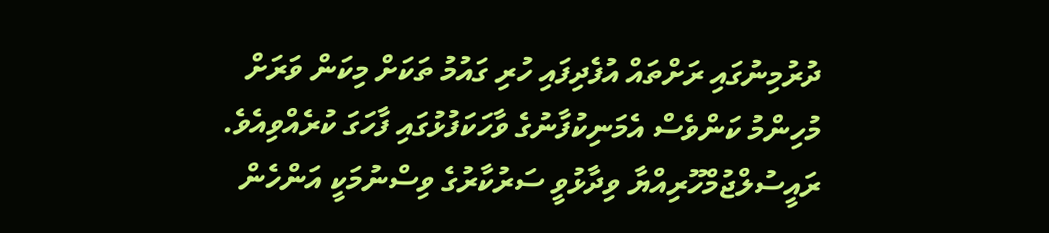ދުރުމިނުގައި ރަށްތައް އުފެދިފައި ހުރި ގައުމު ތަކަށް މިކަން ވަރަށް މުހިންމު ކަންވެސް އެމަނިކުފާނުގެ ވާހަކަފުޅުގައި ފާހަގަ ކުރެއްވިއެވެ.
ރައީސުލްޖުމްހޫރިއްޔާ ވިދާޅުވީ ސަރުކާރުގެ ވިސްނުމަކީ އަންހެން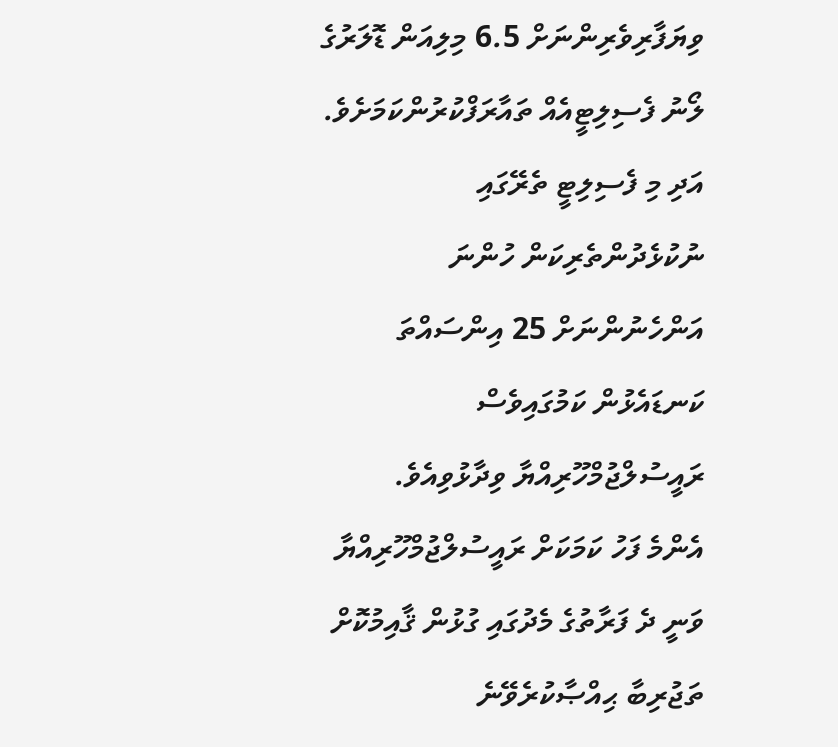ވިޔަފާރިވެރިންނަށް 6.5 މިލިއަން ޑޮލަރުގެ ލޯނު ފެސިލިޓީއެއް ތައާރަފްކުރުންކަމަށެވެ. އަދި މި ފެސިލިޓީ ތެރޭގައި ނުކުޅެދުންތެރިކަން ހުންނަ އަންހެނުންނަށް 25 އިންސައްތަ ކަނޑައެޅުން ކަމުގައިވެސް ރައީސުލްޖުމްހޫރިއްޔާ ވިދާޅުވިއެވެ.
އެންމެ ފަހު ކަމަކަށް ރައީސުލްޖުމްހޫރިއްޔާ ވަނީ ދެ ފަރާތުގެ މެދުގައި ގުޅުން ޤާއިމުކޮށް ތަޖުރިބާ ޙިއްޞާކުރެވޭނެ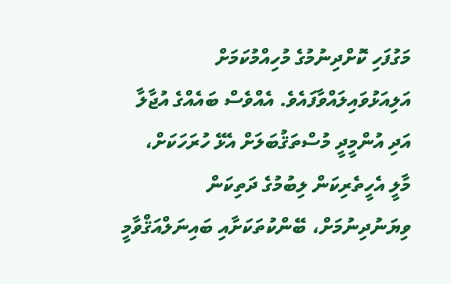މަގުފަހި ކޮށްދިނުމުގެ މުހިއްމުކަމަށް އަލިއަޅުވައިލައްވާފައެވެ. އެއްވެސް ބައެއްގެ އުޖާލާ އަދި އުންމީދީ މުސްތަޤުބަލަށް އެޅޭ ހުރަހަކަށް، މާލީ އެހީތެރިކަން ލިބުމުގެ ދަތިކަން ވިޔަނުދިނުމަށް، ބޭންކުތަކަށާއި ބައިނަލްއަޤްވާމީ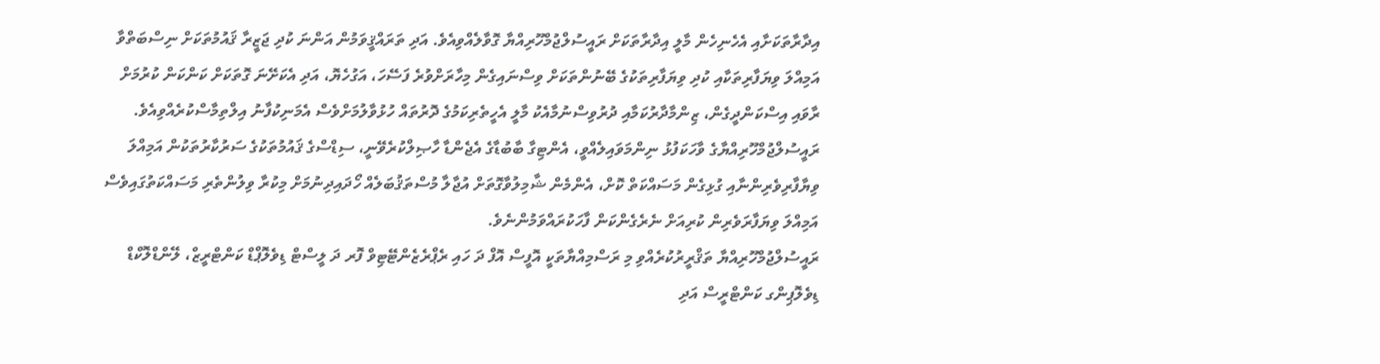އިދާރާތަކަށާއި އެހެނިހެން މާލީ އިދާރާތަކަށް ރައީސުލްޖުމްހޫރިއްޔާ ގޮވާލެއްވިއެވެ. އަދި ތަރައްޤީވަމުން އަންނަ ކުދި ޖަޒީރާ ޤައުމުތަކަށް ނިސްބަތްވާ އަމިއްލަ ވިޔަފާރިތަކާއި ކުދި ވިޔަފާރިތަކުގެ ބޭނުންތަކަށް ވިސްނައިގެން މިހާރަށްވުރެ ފަސޭހަ، އަގުހެޔޮ، އަދި އެކަށޭނަ ގޮތަކަށް ކަންކަން ކުރުމަށް ރާވައި އިސްކަންދީގެން، ޒިންމާދާރުކަމާއި ދުރުވިސްނުމާއެކު މާލީ އެހީތެރިކަމުގެ ދޮރުތައް ހުޅުވާލުމަށްވެސް އެމަނިކުފާނު އިލްތިމާސްކުރެއްވިއެވެ.
ރައީސުލްޖުމްހޫރިއްޔާގެ ވާހަކަފުޅު ނިންމަވައިލެއްވީ، އެންޓިގާ ބާބުޑާގެ އެޖެންޑާ ހާޞިލްކުރެވޭނީ، ސިޑްސްގެ ޤައުމުތަކުގެ ސަރުކާރުތަކުން އަމިއްލަ ވިޔާފާރިވެރިންނާއި ގުޅިގެން މަސައްކަތް ކޮށް، އެންމެން ޝާމިލުވާގޮތަށް އުޖާލާ މުސްތަޤުބަލެއް ހޯދައިދިނުމަށް މިކުރާ ވިލުންތެރި މަސައްކަތުގައިވެސް އަމިއްލަ ވިޔަފާރަވެރިން ކުރިއަށް ނެރެގެންކަން ފާހަކުރައްވަމުންނެވެ.
ރައީސުލްޖުމްހޫރިއްޔާ ތަޤްރީރުކުރެއްވި މި ރަސްމިއްޔާތަކީ އޮފީސް އޮފް ދަ ހައި ރެޕްރެޒެންޓޭޓިވް ފޮރ ދަ ލީސްޓް ޑިވެލޮޕްޑް ކަންޓްރީޒް، ލޭންޑްލޮކްޑް ޑިވެލޮޕިންގ ކަންޓްރީސް އަދި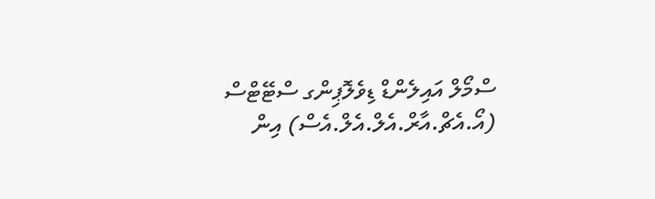ސްމޯލް އައިލެންޑް ޑިވެލޮޕިންގ ސްޓޭޓްސް (އޯ.އެޗް.އާރް.އެލް.އެލް.އެސް) އިން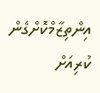އިންތިޒާމްކޮށްގެން ކުރިއަށް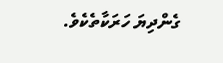ގެންދިޔަ ހަރަކާތެކެވެ.